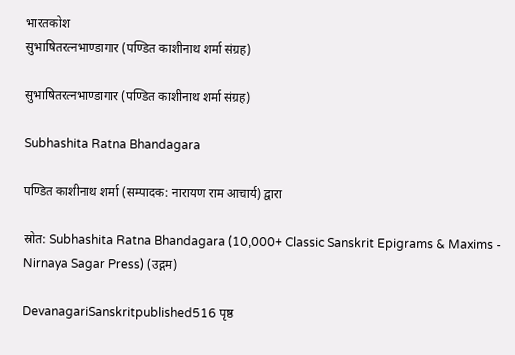भारतकोश
सुभाषितरत्नभाण्डागार (पण्डित काशीनाथ शर्मा संग्रह)

सुभाषितरत्नभाण्डागार (पण्डित काशीनाथ शर्मा संग्रह)

Subhashita Ratna Bhandagara

पण्डित काशीनाथ शर्मा (सम्पादक: नारायण राम आचार्य) द्वारा

स्रोत: Subhashita Ratna Bhandagara (10,000+ Classic Sanskrit Epigrams & Maxims - Nirnaya Sagar Press) (उद्गम)

DevanagariSanskritpublished516 पृष्ठ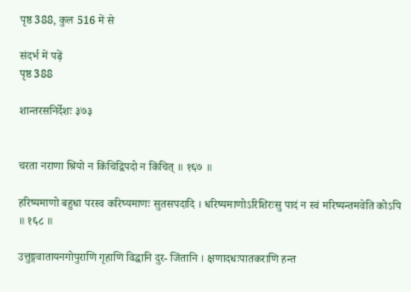पृष्ठ 388, कुल 516 में से

संदर्भ में पढ़ें
पृष्ठ 388

शान्तरसनिर्देशः ३७३


चरता नराणा श्रियो न किंचिद्विपदो न किंचित् ॥ १६७ ॥

हरिष्यमाणो बहुधा परस्व करिष्यमाणः सुतसपदादि । धरिष्यमाणोऽरिशिरःसु पादं न स्वं मरिष्यन्तमवेति कोऽपि ॥ १६८ ॥

उत्तुङ्गवातायनगोपुराणि गृहाणि विद्धानि दुर- जिंतानि । क्षणादधःपातकराणि हन्त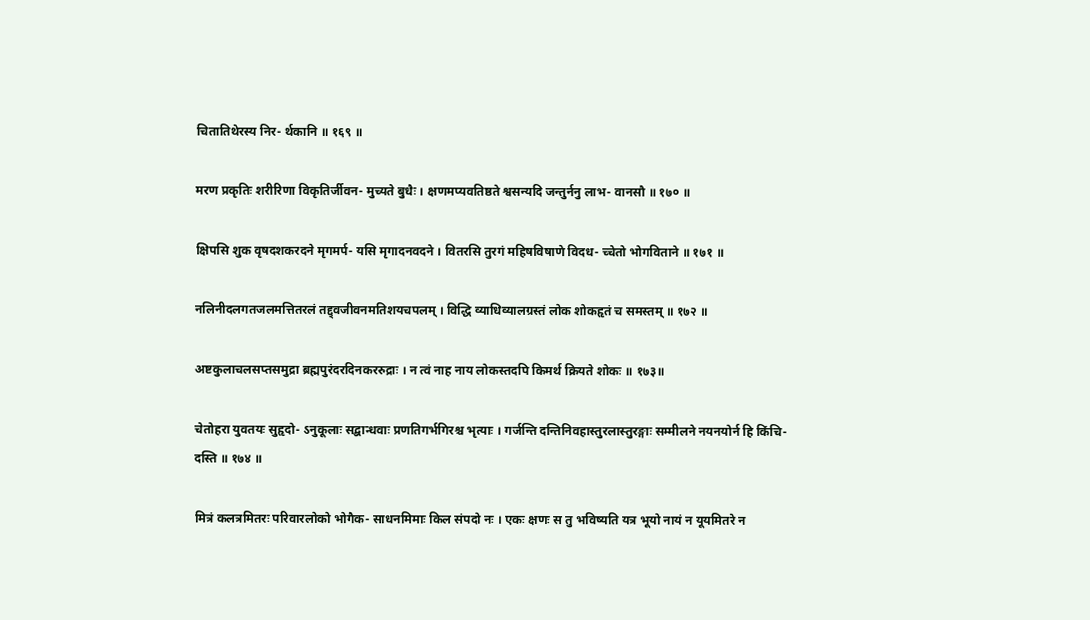चितातिथेरस्य निर- र्थकानि ॥ १६९ ॥

मरण प्रकृतिः शरीरिणा विकृतिर्जीवन- मुच्यते बुधैः । क्षणमप्यवतिष्ठते श्वसन्यदि जन्तुर्ननु लाभ- वानसौ ॥ १७० ॥

क्षिपसि शुक वृषदशकरदने मृगमर्प- यसि मृगादनवदने । वितरसि तुरगं महिषविषाणे विदध- च्चेतो भोगविताने ॥ १७१ ॥

नलिनीदलगतजलमत्तितरलं तद्द्वजीवनमतिशयचपलम् । विद्धि व्याधिव्यालग्रस्तं लोक शोकहृतं च समस्तम् ॥ १७२ ॥

अष्टकुलाचलसप्तसमुद्रा ब्रह्मपुरंदरदिनकररुद्राः । न त्वं नाह नाय लोकस्तदपि किमर्थ क्रियते शोकः ॥ १७३॥

चेतोहरा युवतयः सुहृदो- ऽनुकूलाः सद्बान्धवाः प्रणतिगर्भगिरश्च भृत्याः । गर्जन्ति दन्तिनिवहास्तुरलास्तुरङ्गाः सम्मीलने नयनयोर्न हि किंचि- दस्ति ॥ १७४ ॥

मित्रं कलत्रमितरः परिवारलोको भोगैक- साधनमिमाः किल संपदो नः । एकः क्षणः स तु भविष्यति यत्र भूयो नायं न यूयमितरे न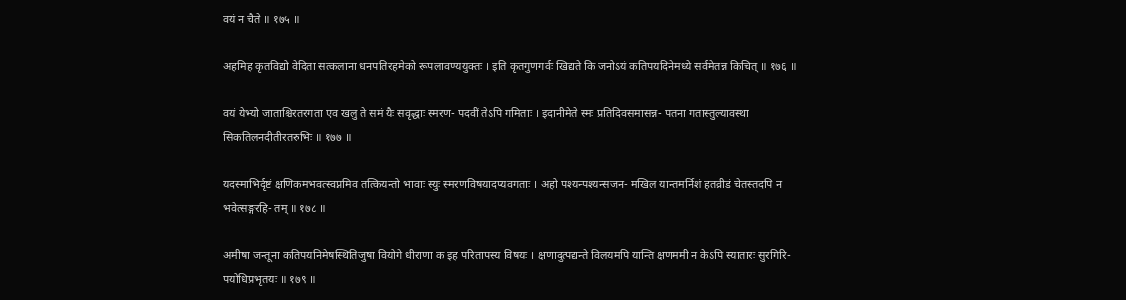वयं न चैते ॥ १७५ ॥

अहमिह कृतविद्यो वेदिता सत्कलाना धनपतिरहमेको रूपलावण्ययुक्तः । इति कृतगुणगर्वः खिद्यते कि जनोऽयं कतिपयदिनेमध्ये सर्वमेतन्न किचित् ॥ १७६ ॥

वयं येभ्यो जाताश्चिरतरगता एव खलु ते समं यैः सवृद्धाः स्मरण- पदवीं तेऽपि गमिताः । इदानीमेते स्मः प्रतिदिवसमासन्न- पतना गतास्तुल्यावस्था सिकतिलनदीतीरतरुभिः ॥ १७७ ॥

यदस्माभिर्दृष्टं क्षणिकमभवत्स्वप्नमिव तत्कियन्तो भावाः स्युः स्मरणविषयादप्यवगताः । अहो पश्यन्पश्यन्सजन- मखिल यान्तमर्निशं हतव्रीडं चेतस्तदपि न भवेत्सङ्गरहि- तम् ॥ १७८ ॥

अमीषा जन्तूना कतिपयनिमेषस्थितिजुषा वियोगे धीराणा क इह परितापस्य विषयः । क्षणादुत्पद्यन्ते विलयमपि यान्ति क्षणममी न केऽपि स्यातारः सुरगिरि- पयोधिप्रभृतयः ॥ १७९ ॥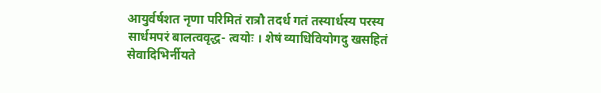आयुर्वर्षशत नृणा परिमितं रात्रौ तदर्ध गतं तस्यार्धस्य परस्य सार्धमपरं बालत्ववृद्ध- त्वयोः । शेषं व्याधिवियोगदु खसहितं सेवादिभिर्नीयते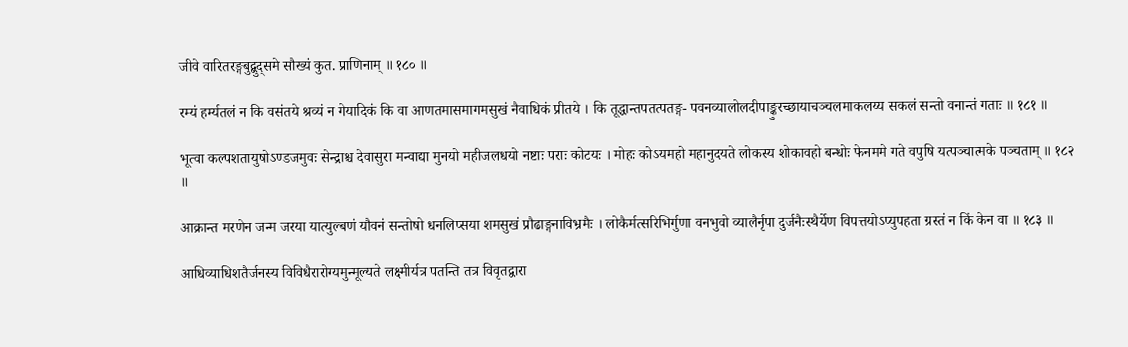जीवे वारितरङ्गबुद्बुद्समे सौख्यं कुत. प्राणिनाम् ॥ १८० ॥

रम्यं हर्म्यतलं न कि वसंतये श्रव्यं न गेयादिकं कि वा आणतमासमागमसुखं नैवाधिकं प्रीतये । कि तूद्धान्तपतत्पतङ्ग- पवनव्यालोलदीपाङ्कुरच्छायाचञ्चलमाकलय्य सकलं सन्तो वनान्तं गताः ॥ १८१ ॥

भूत्वा कल्पशतायुषोऽण्डजमुवः सेन्द्राश्च देवासुरा मन्वाद्या मुनयो महीजलधयो नष्टाः पराः कोटयः । मोहः कोऽयमहो महानुदयते लोकस्य शोकावहो बन्धोः फेनममे गते वपुषि यत्पञ्चात्मके पञ्चताम् ॥ १८२ ॥

आक्रान्त मरणेन जन्म जरया यात्युल्बणं यौवनं सन्तोषो धनलिप्सया शमसुखं प्रौढाङ्गनाविभ्रमैः । लोकैर्मत्सरिभिर्गुणा वनभुवो व्यालैर्नृपा दुर्जनैःस्थैर्येण विपत्तयोऽप्युपहता ग्रस्तं न किं केन वा ॥ १८३ ॥

आधिव्याधिशतैर्जनस्य विविधैरारोग्यमुन्मूल्यते लक्ष्मीर्यत्र पतन्ति तत्र विवृतद्वारा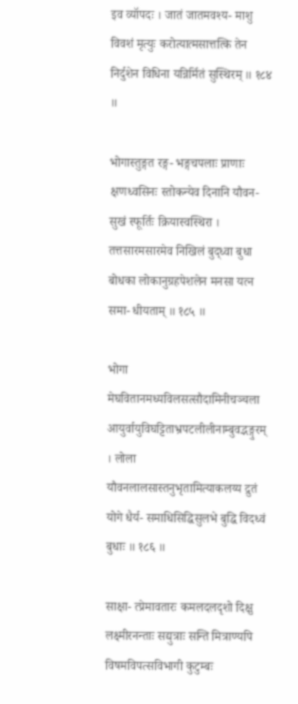इव व्यॉपदः । जातं जातमवश्य- माशु विवशं मृत्युः करोत्यात्मसात्तत्कि तेन निर्दुशेन विधिना यन्निर्मितं सुस्थिरम् ॥ १८४ ॥

भोगास्तुङ्गत रङ्ग- भङ्गचपलाः प्राणाः क्षणध्वसिनः स्तोकन्येव दिनानि यौवन- सुखं स्फूर्तिः क्रियास्वस्थिरा । तत्तसारमसारमेव निखिलं बुद्ध्वा बुधा बोधका लोकानुग्रहपेशलेन मनसा यत्न समा- धीयताम् ॥ १८५ ॥

भोगा मेघवितानमध्यविलसत्सौदामिनीचञ्चला आयुर्वायुविघट्टिताभ्रपटलीलीनाम्बुवद्भङ्गुरम् । लोला यौवनलालसास्तनुभृतामित्याकलय्य द्रुतं योगे धैर्य- समाधिसिद्धिसुलभे बुद्धि विदध्वं बुधाः ॥ १८६ ॥

साक्षा- त्प्रेमावतारः कमलदलदृशो दिक्षु लक्ष्मीरनन्ताः सद्युत्राः सन्ति मित्राण्यपि विषमविपत्सविभागी कुटुम्बः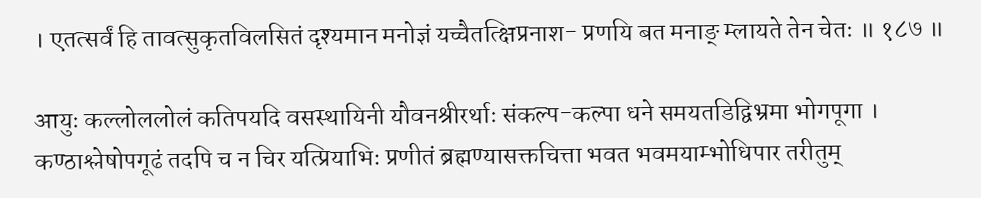। एतत्सर्वं हि तावत्सुकृतविलसितं दृश्यमान मनोज्ञं यच्चैतत्क्षिप्रनाश- प्रणयि बत मनाङ् म्लायते तेन चेतः ॥ १८७ ॥

आयुः कल्लोललोलं कतिपयदि वसस्थायिनी यौवनश्रीरर्थाः संकल्प-कल्पा धने समयतडिद्विभ्रमा भोगपूगा । कण्ठाश्लेषोपगूढं तदपि च न चिर यत्प्रियाभिः प्रणीतं ब्रह्मण्यासक्तचित्ता भवत भवमयाम्भोधिपार तरीतुम्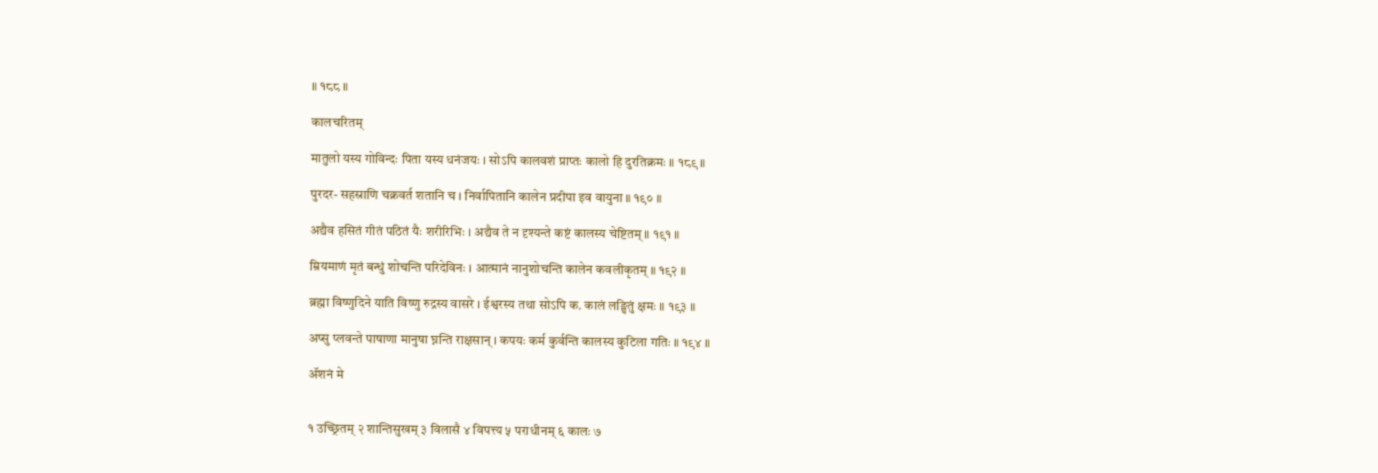॥ १८८ ॥

कालचरितम्

मातुलो यस्य गोविन्दः पिता यस्य धनंजयः । सोऽपि कालवशं प्राप्तः कालो हि दुरतिक्रमः ॥ १८९ ॥

पुरदर- सहस्राणि चक्रवर्त शतानि च । निर्वापितानि कालेन प्रदीपा इव वायुना ॥ १९० ॥

अद्यैव हसितं गीतं पठितं यैः शरीरिभिः । अद्यैव ते न दृश्यन्ते कष्टं कालस्य चेष्टितम् ॥ १९१ ॥

म्रियमाणं मृतं बन्धुं शोचन्ति परिदेविनः । आत्मानं नानुशोचन्ति कालेन कवलीकृतम् ॥ १९२ ॥

ब्रह्मा विष्णुदिने याति विष्णु रुद्रस्य वासरे । ईश्वरस्य तथा सोऽपि क. कालं लङ्घितुं क्षमः ॥ १९३ ॥

अप्सु प्लवन्ते पाषाणा मानुषा घ्नन्ति राक्षसान् । कपयः कर्म कुर्वन्ति कालस्य कुटिला गतिः ॥ १९४ ॥

ॲशनं मे


१ उच्छ्रितम् २ शान्तिसुखम् ३ विलासै ४ विपत्त्य ५ पराधीनम् ६ कालः ७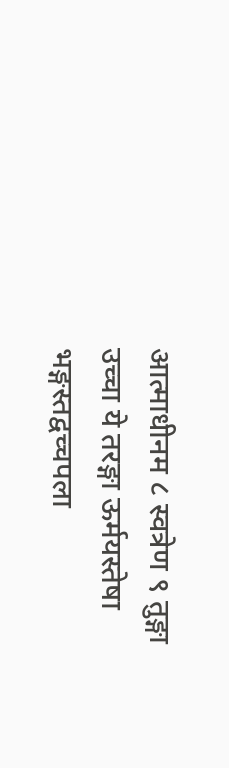आत्माधीनम ८ स्वत्रेण ९ तुङ्गा उच्चा ये तरङ्गा ऊर्मयस्तेषा भङ्गस्तद्वच्चपला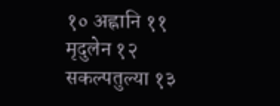१० अह्नानि ११ मृदुलेन १२ सकल्पतुल्या १३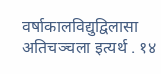वर्षाकालविद्युद्विलासा अतिचञ्चला इत्यर्थ . १४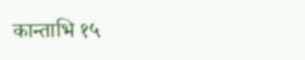कान्ताभि १५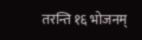तरन्ति १६ भोजनम्